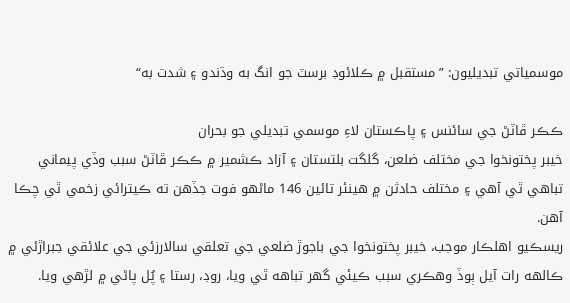موسمياتي تبديليون: ”مستقبل ۾ ڪلائوڊ برسٽ جو انگ به وڌندو ۽ شدت به“

ڪڪر ڦاٽڻ جي سائنس ۽ پاڪستان لاءِ موسمي تبديلي جو بحران
خيبر پختونخوا جي مختلف ضلعن، گلگت بلتستان ۽ آزاد ڪشمير ۾ ڪڪر ڦاٽڻ سبب وڏي پيماني تباهي ٿي آهي ۽ مختلف حادثن ۾ هينئر تائين 146 ماڻهو فوت جڏهن ته ڪيترائي زخمي ٿي چڪا آهن.
ريسڪيو اهلڪار موجب، خيبر پختونخوا جي باجوڙ ضلعي جي تعلقي سالارزئي جي علائقي جبراڙئي ۾ ڪالهه رات آيل ٻوڏ وهڪري سبب ڪيئي گهر تباهه ٿي ويا، روڊ، رستا ۽ پُل پاڻي ۾ لڙهي ويا.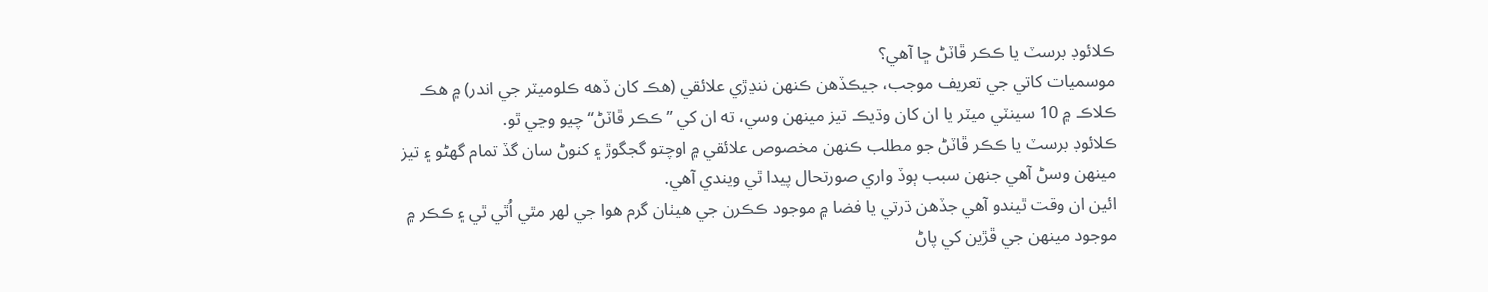ڪلائوڊ برسٽ يا ڪڪر ڦاٽڻ ڇا آهي؟
موسميات کاتي جي تعريف موجب، جيڪڏهن ڪنهن ننڍڙي علائقي (هڪ کان ڏهه ڪلوميٽر جي اندر) ۾ هڪ ڪلاڪ ۾ 10 سينٽي ميٽر يا ان کان وڌيڪ تيز مينهن وسي، ته ان کي ”ڪڪر ڦاٽڻ“ چيو وڃي ٿو.
ڪلائوڊ برسٽ يا ڪڪر ڦاٽڻ جو مطلب ڪنهن مخصوص علائقي ۾ اوچتو گجگوڙ ۽ کنوڻ سان گڏ تمام گهڻو ۽ تيز مينهن وسڻ آهي جنهن سبب ٻوڏ واري صورتحال پيدا ٿي ويندي آهي.
ائين ان وقت ٿيندو آهي جڏهن ڌرتي يا فضا ۾ موجود ڪڪرن جي هيٺان گرم هوا جي لهر مٿي اُٿي ٿي ۽ ڪڪر ۾ موجود مينهن جي ڦڙين کي پاڻ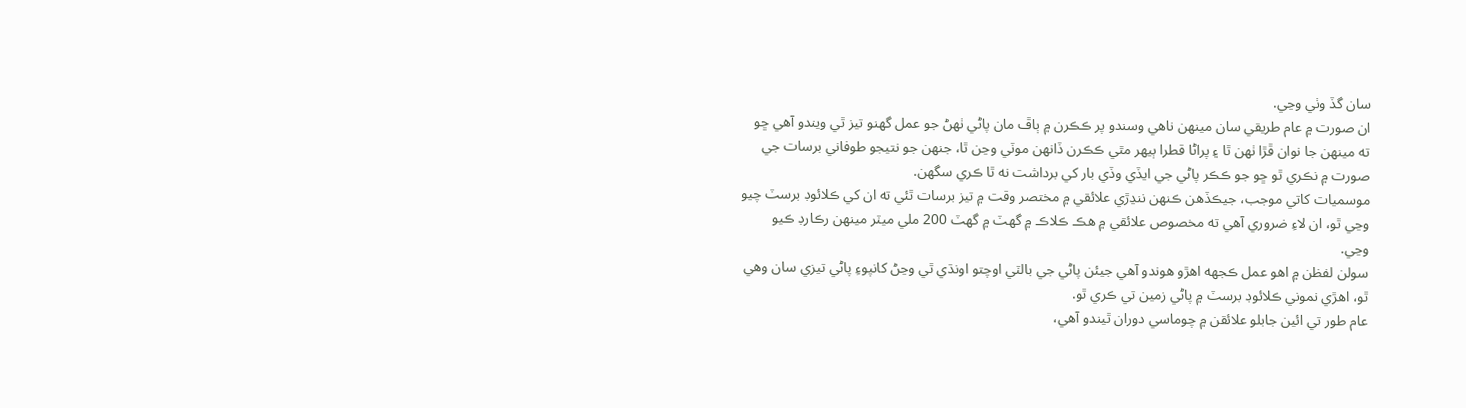سان گڏ وٺي وڃي.
ان صورت ۾ عام طريقي سان مينهن ناهي وسندو پر ڪڪرن ۾ ٻاڦ مان پاڻي ٺهڻ جو عمل گهنو تيز ٿي ويندو آهي ڇو ته مينهن جا نوان ڦڙا ٺهن ٿا ۽ پراڻا قطرا ٻيهر مٿي ڪڪرن ڏانهن موٽي وڃن ٿا، جنهن جو نتيجو طوفاني برسات جي صورت ۾ نڪري ٿو ڇو جو ڪڪر پاڻي جي ايڏي وڏي بار کي برداشت نه ٿا ڪري سگهن.
موسميات کاتي موجب، جيڪڏهن ڪنهن ننڍڙي علائقي ۾ مختصر وقت ۾ تيز برسات ٿئي ته ان کي ڪلائوڊ برسٽ چيو وڃي ٿو، ان لاءِ ضروري آهي ته مخصوص علائقي ۾ هڪ ڪلاڪ ۾ گهٽ ۾ گهٽ 200 ملي ميٽر مينهن رڪارڊ ڪيو وڃي.
سولن لفظن ۾ اهو عمل ڪجهه اهڙو هوندو آهي جيئن پاڻي جي بالٽي اوچتو اونڌي ٿي وڃڻ کانپوءِ پاڻي تيزي سان وهي ٿو، اهڙي نموني ڪلائوڊ برسٽ ۾ پاڻي زمين تي ڪري ٿو.
عام طور تي ائين جابلو علائقن ۾ چوماسي دوران ٿيندو آهي،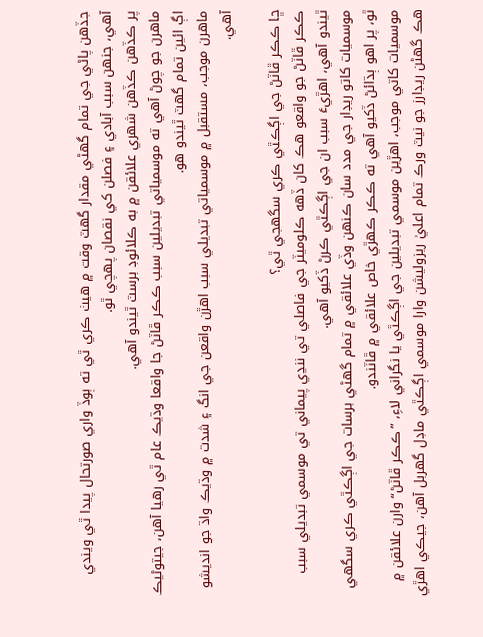جڏهن پاڻي جي تمام گهڻي مقدار گهٽ وقت ۾ هيٺ ڪري ٿي ته ٻوڏ واري صورتحال پيدا ٿي ويندي آهي، جنهن سبب آبادي ۽ فصلن کي نقصان پهچي ٿو.
پر ڪڏهن ڪڏهن شهري علائقن ۾ به ڪلائوڊ برسٽ ٿيندو آهي.
ماهرن جو چوڻ آهي ته موسمياتي تبديلين سبب ڪڪر ڦاٽڻ جا واقعا وڌيڪ عام ٿي رهيا آهن، جيتوڻيڪ اڳ ائين تمام گهٽ ٿيندو هو.
ماهرن موجب، مستقبل ۾ موسمياتي تبديلي سبب اهڙن واقعن جي انگ ۽ شدت ۾ وڌيڪ واڌ جو انديشو آهي.

ڇا ڪڪر ڦاٽڻ جي اڳڪٿي ڪري سگهجي ٿي؟
ڪڪر ڦاٽڻ جو واقعو هڪ کان ڏهه ڪلوميٽر جي فاصلي تي ننڍي پيماني تي موسمي تبديلي سبب ٿيندو آهي، اهڙيءَ سبب ان جي اڳڪٿي ڪرڻ ڏکيو آهي.
موسميات کاتو ريڊار جي مدد سان ڪنهن وڏي علائقي ۾ تمام گهڻي برسات جي اڳڪٿي ڪري سگهي ٿو، پر اهو ٻڌائڻ ڏکيو آهي ته ڪڪر ڪهڙي خاص علائقي ۾ ڦاٽندو.
موسميات کاتي موجب، اهڙين موسمي تبديلين جي اڳڪٿي يا نگراني لاءِ، ”ڪڪر ڦاٽڻ“ وارن علائقن ۾ هڪ گھڻن ريڊارز جو نيٽ ورڪ تمام اعليٰ ريزوليشن وارا موسمي اڳڪٿي ماڊل گهربل آهن، جيڪي اهڙي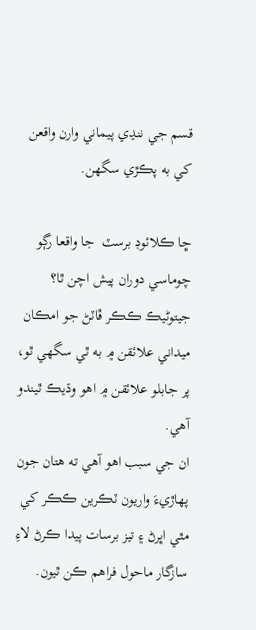قسم جي ننڍي پيماني وارن واقعن کي به پڪڙي سگهن.

ڇا ڪلائوڊ برسٽ  جا واقعا رڳو چوماسي دوران پيش اچن ٿا؟
جيتوڻيڪ ڪڪر ڦاٽڻ جو امڪان ميداني علائقن ۾ به ٿي سگهي ٿو، پر جابلو علائقن ۾ اهو وڌيڪ ٿيندو آهي.
ان جي سبب اهو آهي ته هتان جون پهاڙيءَ واريون ٽڪرين ڪڪر کي مٿي اڀرڻ ۽ تيز برسات پيدا ڪرڻ لاءِ سازگار ماحول فراهم ڪن ٿيون.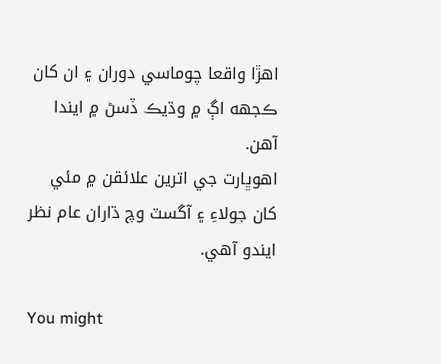اهڙا واقعا چوماسي دوران ۽ ان کان ڪجهه اڳ ۾ وڌيڪ ڏسڻ ۾ ايندا آهن.
اهوڀارت جي اترين علائقن ۾ مئي کان جولاءِ ۽ آگسٽ وچ ڌاران عام نظر ايندو آهي.

You might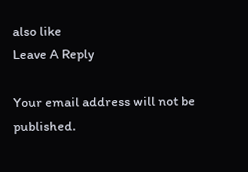also like
Leave A Reply

Your email address will not be published.